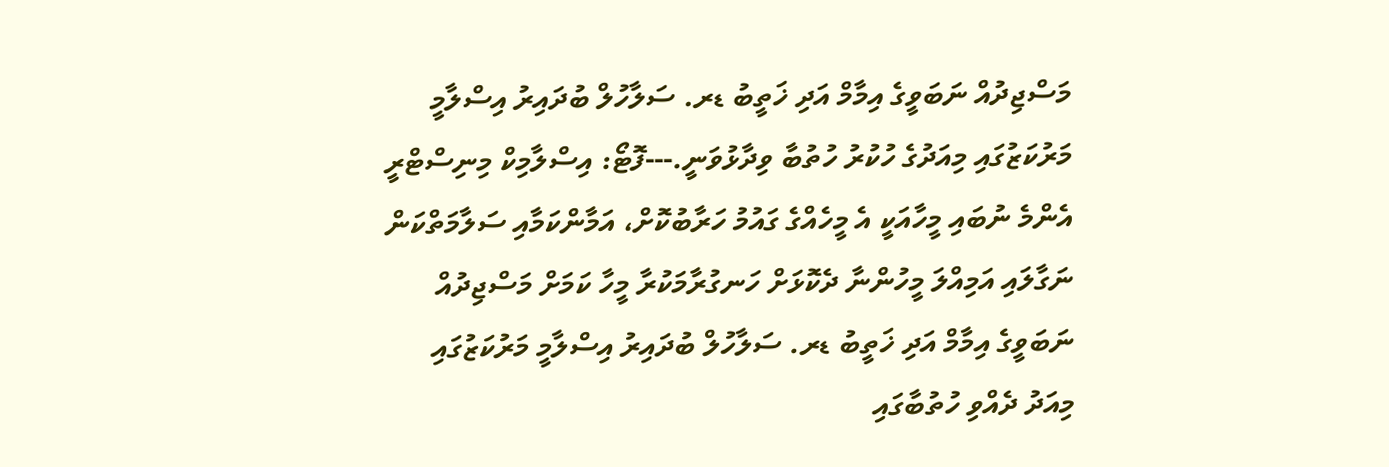މަސްޖިދުއް ނަބަވީގެ އިމާމް އަދި ޚަތީބު ޑރ. ސަލާހުލް ބުދައިރު އިސްލާމީ މަރުކަޒުގައި މިއަދުގެ ހުކުރު ހުތުބާ ވިދާޅުވަނީ.---ފޮޓޯ: އިސްލާމިކް މިނިސްޓްރީ
އެންމެ ނުބައި މީހާއަކީ އެ މީހެއްގެ ގައުމު ހަރާބުކޮށް، އަމާންކަމާއި ސަލާމަތްކަން ނަގާލައި އަމިއްލަ މީހުންނާ ދެކޮޅަށް ހަނގުރާމަކުރާ މީހާ ކަމަށް މަސްޖިދުއް ނަބަވީގެ އިމާމް އަދި ޚަތީބު ޑރ. ސަލާހުލް ބުދައިރު އިސްލާމީ މަރުކަޒުގައި މިއަދު ދެއްވި ހުތުބާގައި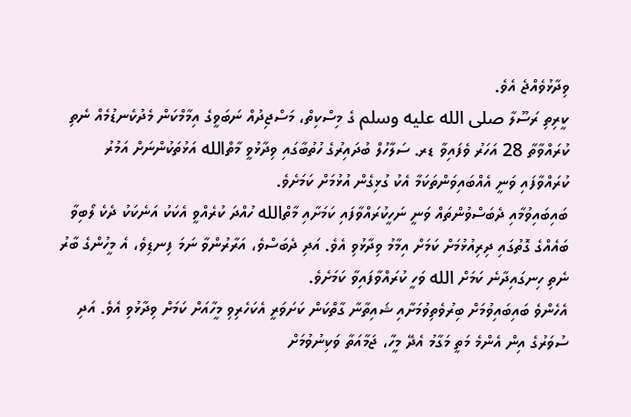ވިދާޅުވެއްޖެ އެވެ.
ކީރިތި ރަސޫލާ صلى الله عليه وسلم ގެ މިސްކިތް، މަސްޖިދުއް ނަބަވީގެ އިމާމްކަން މެދުކެނޑުމެއް ނެތި ކުރައްވާތާ 28 އަހަރު ވެފައިވާ ޑރ. ސަލާހުލް ބުދައިރުގެ ހުތުބާގައި ވިދާޅުވީ މާތްالله އަޅުތަކުންނަށް އަމުރު ކުރައްވާފައި ވަނީ އެއްބައިވަންތަކަމާ އެކު ގުޅިގެން އުޅުމަށް ކަމަށެވެ.
ބައިބައިވުމާއި ދެބަސްވުންތައް ވަނީ ނަހީކުރައްވާފައި ކަމަށާއި މާތްالله ހުއްދަ ކުރެއްވީ އެކަކު އަނެކަކު ދެކެ ލޯބިވާ ބައެއްގެ ގޮތުގައި ދިރިއުޅުމަށް ކަމަށް އިމާމު ވިދާޅުވި އެވެ. އަދި ދެބަސްވެ، އަރާރުންވާ ނަމަ ފިނޑިވެ، އެ މީހުންގެ ބާރު ނެތި ހިނގައިދާނެ ކަމަށް الله ވަހީ ކުރައްވާފައިވާ ކަމަށެވެ.
އެހެންވެ ބައިބައިވުމަށް ބިރުވެތިވުމަށާއި ޝައިތާނާ ގާތްކަން ކަށަވަރީ އެކަހެރިވި މީހާއަށް ކަމަށް ވިދާޅުވި އެވެ. އަދި ސުވަރުގެ އިން އެންމެ މަތީ މަގާމު އެދޭ މީހާ، ޖަމާއަތާ ވަކިނުވުމަށް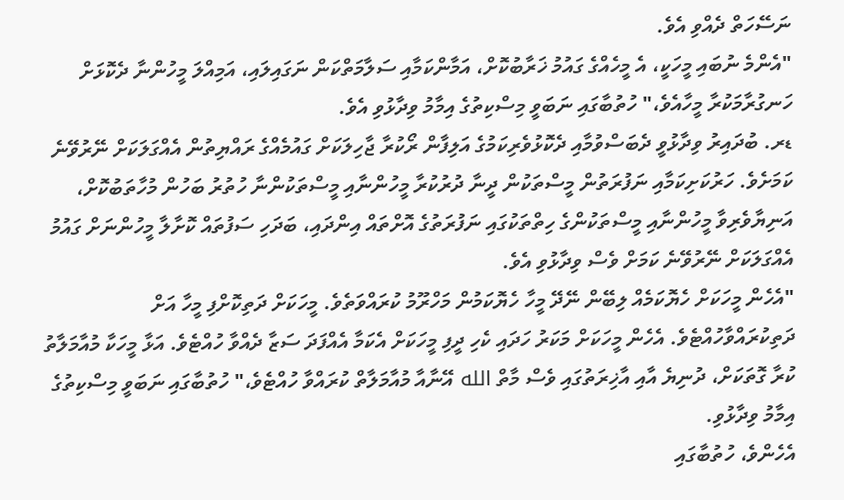ނަސޭހަތް ދެއްވި އެވެ.
"އެންމެ ނުބައި މީހަކީ، އެ މީހެއްގެ ގައުމު ޚަރާބުކޮށް، އަމާންކަމާއި ސަލާމަތްކަން ނަގައިލައި، އަމިއްލަ މީހުންނާ ދެކޮޅަށް ހަނގުރާމަކުރާ މީހާއެވެ،" ހުތުބާގައި ނަބަވީ މިސްކިތުގެ އިމާމު ވިދާޅުވި އެވެ.
ޑރ. ބުދައިރު ވިދާޅުވީ ދެބަސްވުމާއި ދެކޮޅުވެރިކަމުގެ އަލިފާން ރޯކުރާ ޖާހިލަކަށް ގައުމެއްގެ ރައްޔިތުން އެއްގަލަކަށް ނޭރުވޭނެ ކަމަށެވެ. ހަރުކަށިކަމާއި ނަފުރަތުން މީސްތަކުން ދީނާ ދުރުކުރާ މީހުންނާއި މީސްތަކުންނާ ހުތުރު ބަހުން މުހާތަބުކޮށް، އަނިޔާވެރިވާ މީހުންނާއި މީސްތަކުންގެ ހިތްތަކުގައި ނަފުރަތުގެ އޮށްތައް އިންދައި، ބަދަހި ސަފުތައް ކޮށާލާ މީހުންނަށް ގައުމު އެއްގަލަކަށް ނޭރުވޭނެ ކަމަށް ވެސް ވިދާޅުވި އެވެ.
"އެހެން މީހަކަށް ހެޔޮކަމެއް ލިބޭން ނޭދޭ މީހާ ހެޔޮކަމުން މަހްރޫމު ކުރައްވަތެވެ. މީހަކަށް ދަތިކޮށްފި މީހާ އަށް ދަތިކުރައްވާހުއްޓެވެ. އެހެން މީހަކަށް މަކަރު ހަދައި ކެހި ދީފި މީހަކަށް އެކަމާ އެއްފަދަ ސަޒާ ދެއްވާ ހުއްޓެވެ. އަޅާ މީހަކާ މުއާމަލާތު ކުރާ ގޮތަކަށް، ދުނިޔެ އާއި އާޚިރަތުގައި ވެސް މާތް الله އޭނާއާ މުއާމަލާތް ކުރައްވާ ހުއްޓެވެ،" ހުތުބާގައި ނަބަވީ މިސްކިތުގެ އިމާމު ވިދާޅުވި.
އެހެންވެ، ހުތުބާގައި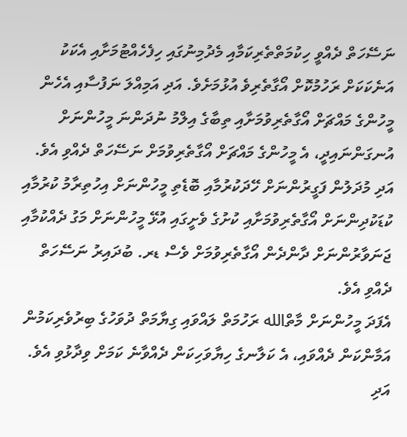ނަސޭހަތް ދެއްވީ ހިކުމަތްތެރިކަމާއި މެދުމިނުގައި ހިފެހެއްޓުމަށާއި އެކަކު އަނެކަކަށް ރަހުމުކޮށް އޯގާތެރިވެ އުޅުމަށެވެ. އަދި އަމިއްލަ ނަފުސާއި އެހެން މީހުންގެ މައްޗަށް އޯގާތެރިވުމަށާއި ތިބާގެ އިލްމު ނުދަންނަ މީހުންނަށް އުނގަންނައިދީ، އެ މީހުންގެ މައްޗަށް އޯގާތެރިވުމަށް ނަސޭހަތް ދެއްވި އެވެ. އަދި މުދަލުން ފަގީރުންނަށް ހޭދަކުރުމާއި ބޮޑެތި މީހުންނަށް އިހުތިރާމު ކުރުމާއި ކުޑަކުދިންނަށް އޯގާތެރިވުމަށާއި ކުށުގެ ވެށީގައި އުޅޭ މީހުންނަށް މަގު ދެއްކުމާއި ޖަނަވާރުންނަށް ދާންދެން އޯގާތެރިވުމަށް ވެސް ޑރ. ބުދައިރު ނަސޭހަތް ދެއްވި އެވެ.
އެފަދަ މީހުންނަށް މާތްالله ރަހުމަތް ލައްވައި ގިޔާމަތް ދުވަހުގެ ބިރުވެރިކަމުން އަމާންކަން ދެއްވައި، އެ ކަލާނގެ ހިޔާވަހިކަން ދެއްވާނެ ކަމަށް ވިދާޅުވި އެވެ. އަދި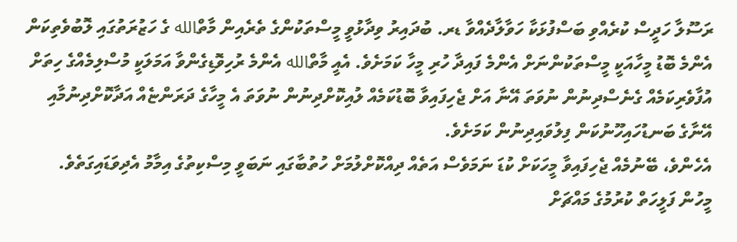ރަސޫލާ ހަދީސް ކުރެއްވި ބަސްފުޅަކާ ހަވާލާދެއްވާ ޑރ. ބުދައިރު ވިދާޅުވީ މީސްތަކުންގެ ތެރެއިން މާތްالله ގެ ހަޒުރަތުގައި ލޮބުވެތިކަން އެންމެ ބޮޑު މީހާއަކީ މީސްތަކުންނަށް އެންމެ ފައިދާ ހުރި މީހާ ކަމަށެވެ. އެއީ މާތްالله އެންމެ ރުހިވޮޑިގެންވާ އަމަލަކީ މުސްލިމެއްގެ ހިތަށް އުފާވެރިކަމެއް ގެނެސްދިނުން ނުވަތަ އޭނާ އަށް ޖެހިފައިވާ ބޮޑުކަމެއް ލުއިކޮށްދިނުން ނުވަތަ އެ މީހާގެ ދަރަންޏެއް އަދާކޮށްދިނުމާއި އޭނާގެ ބަނޑުހައިހޫނުކަން ފިލުވައިދިނުން ކަމަށެވެ.
އެހެންވެ، ބޭނުމެއް ޖެހިފައިވާ މީހަކަށް ކުޑަ ނަމަވެސް އަތެއް ދިއްކޮށްލުމަށް ހުތުބާގައި ނަބަވީ މިސްކިތުގެ އިމާމު އެދިވަޑައިގަތެވެ.
މީހުން ފަލީހަތް ކުރުމުގެ މައްޗަށް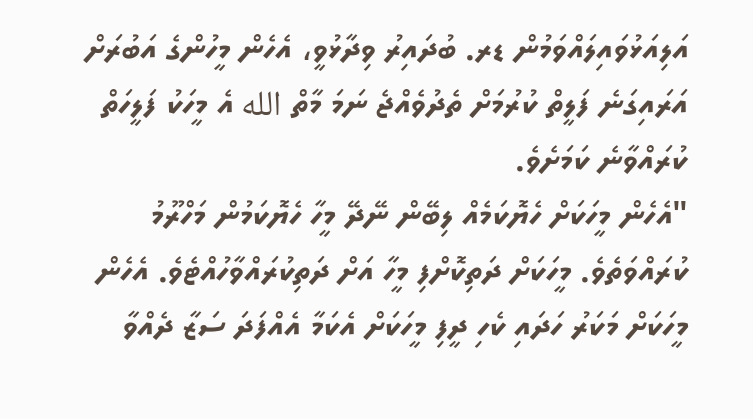އަލިއަޅުވައިލައްވަމުން ޑރ. ބުދައިރު ވިދާޅުވީ، އެހެން މީހުންގެ އަބުރަށް އަރައިގަނެ ފަލީތް ކުރުމަށް ތެދުވެއްޖެ ނަމަ މާތް الله އެ މީހަކު ފަލީހަތް ކުރައްވާނެ ކަމަށެވެ.
"އެހެން މީހަކަށް ހެޔޮކަމެއް ލިބޭން ނޭދޭ މީހާ ހެޔޮކަމުން މަހްރޫމު ކުރައްވަތެވެ. މީހަކަށް ދަތިކޮށްފި މީހާ އަށް ދަތިކުރައްވާހުއްޓެވެ. އެހެން މީހަކަށް މަކަރު ހަދައި ކެހި ދީފި މީހަކަށް އެކަމާ އެއްފަދަ ސަޒާ ދެއްވާ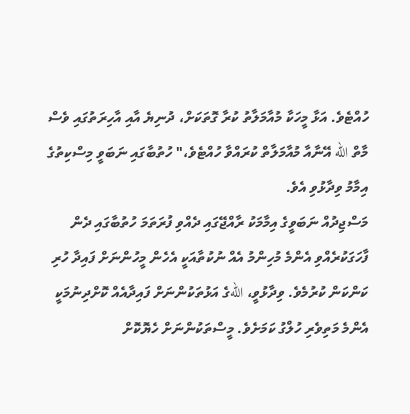ހުއްޓެވެ. އަޅާ މީހަކާ މުއާމަލާތު ކުރާ ގޮތަކަށް، ދުނިޔެ އާއި އާހިރަތުގައި ވެސް މާތް الله އޭނާއާ މުއާމަލާތް ކުރައްވާ ހުއްޓެވެ،" ހުތުބާގައި ނަބަވީ މިސްކިތުގެ އިމާމު ވިދާޅުވި އެވެ.
މަސްޖިދުއް ނަބަވީގެ އިމާމަކު ރާއްޖޭގައި ދެއްވި ފުރަތަމަ ހުތުބާގައި ދެން ފާހަގަކުރެއްވި އެންމެ މުހިންމު އެއް ނުކުތާއަކީ އެހެން މީހުންނަށް ފައިދާ ހުރި ކަންކަން ކުރުމެވެ. ވިދާޅުވީ، اللهގެ އަޅުތަކުންނަށް ފައިދާއެއް ކޮށްދިނުމަކީ އެންމެ މަތިވެރި ހުލްގު ކަމަށެވެ. މީސްތަކުންނަށް ހެޔޮކޮށް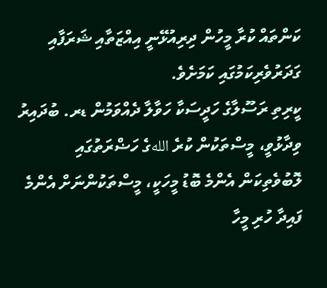ކަންތައް ކުރާ މީހުން ދިރިއުޅޭނީ އިއްޒަތާއި ޝަރަފާއި ގަދަރުވެރިކަމުގައި ކަމަށެވެ.
ކީރިތި ރަސޫލާގެ ހަދީސަކާ ހަވާލާ ދެއްވަމުން ޑރ. ބުދައިރު ވިދާޅުވީ، މީސްތަކުން ކުރެ اللهގެ ހަޟްރަތުގައި ލޮބުވެތިކަން އެންމެ ބޮޑު މީހަކީ، މީސްތަކުންނަށް އެންމެ ފައިދާ ހުރި މީހާ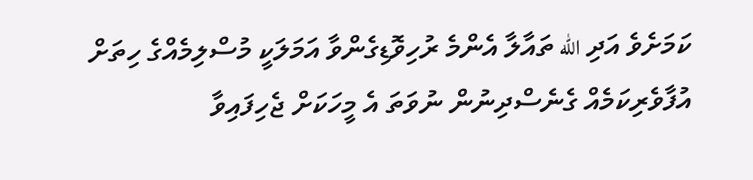ކަމަށެވެ އަދި الله ތައާލާ އެންމެ ރުހިވޮޑިގެންވާ އަމަލަކީ މުސްލިމެއްގެ ހިތަށް އުފާވެރިކަމެއް ގެނެސްދިނުން ނުވަތަ އެ މީހަކަށް ޖެހިފައިވާ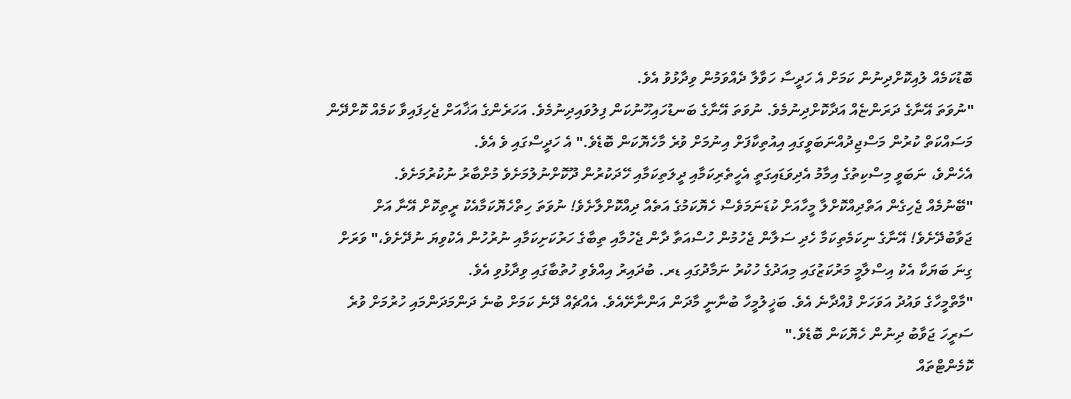ބޮޑުކަމެއް ލުއިކޮށްދިނުން ކަމަށް އެ ހަދީސާ ހަވާލާ ދެއްވަމުން ވިދާޅުވު އެވެ.
"ނުވަތަ އޭނާގެ ދަރަންޏެއް އަދާކޮށްދިނުމެވެ. ނުވަތަ އޭނާގެ ބަނޑުހައިހޫނުކަން ފިލުވައިދިނުމެވެ. އަހަރެންގެ އަޚާއަށް ޖެހިފައިވާ ކަމެއް ކޮށްދޭން މަސައްކަތް ކުރުން މަސްޖިދުއްނަބަވީގައި އިއުތިކާފަށް އިނުމަށް ވުރެ މާހެޔޮކަން ބޮޑެވެ." އެ ހަދީސްގައި ވެ އެވެ.
އެހެންވެ، ނަބަވީ މިސްކިތުގެ އިމާމު އެދިވަޑައިގަތީ އެހީތެރިކަމާއި ދީލަތިކަމާއި ހޭދަކުރުން ދޫކޮށްނުލުމަށެވެ މުށްބާރު ނުކުރުމަށެވެ.
"ބޭނުމެއް ޖެހިގެން އަތްދިއްކޮށްލާ މީހާއަށް ކުޑަނަމަވެސް ހެޔޮކަމުގެ އަތެއް ދިއްކޮށްލާށެވެ! ނުވަތަ ހިތްހެޔޮކަމާއެކު ރީތިކޮށް އޭނާ އަށް ޖަވާބުދޭށެވެ! އޭނާގެ ނިކަމެތިކަމާ ހެދި ސަލާން ޖެހުމުން ހުސްއަތާ ދާން ޖެހުމާއި ތިބާގެ ހަރުކަށިކަމާއި ނުރުހުން އެކުވިޔަ ނުދޭށެވެ،" ވަރަށް ގިނަ ބަޔަކާ އެކު އިސްލާމީ މަރުކަޒުގައި މިއަދުގެ ހުކުރު ނަމާދުގައި ޑރ. ބުދައިރު އިއްވެވި ހުތުބާގައި ވިދާޅުވި އެވެ.
"މާތްމީހާގެ ވައުދު އަވަހަށް ފުއްދާނެ އެވެ. ބަޚީލުމީހާ ބުނާނީ މާދަން އަންނާށޭއެވެ. އެއްޗެއް ދޭނެ ކަމަށް ބުނެ ދަންމަދަންމައި ހުރުމަށް ވުރެ ސަރީހަ ޖަވާބު ދިނުން ހެޔޮކަން ބޮޑެވެ."
ކޮމެންޓްތައް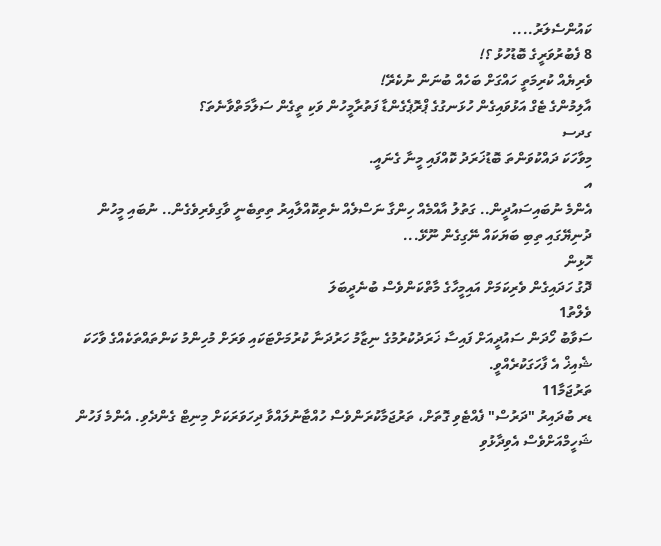ކައުންސެލަރު....
8 ފެބުރުވަރީގެ ބޮޑުހުޅު ؟!
ވެރިޔެއް ކުރިމަތީ ހައްގަށް ބަހެއް ބުނަން ނުކެރޭ!
އާލިމުންގެ ޓެގް އަޅުވައިގެން ހުޅަނގުގެ ޕްރޮޕެގެންޑާ ފަތުރާމީހުން ވަކި ތީގެން ސަލާމަތްވާނެތަ؟
ގދސ
މިވާހަކަ ދައްކުވަންތަ ބޮޑުޚަރަދު ކޮއްފައި މީނާ ގެނައީ.
އ
އެންމެ ނުބައިސައުދީން.. ގަތުލު އާއްމެއް ހިންގާ ނަސްލެއް ނެތިކޮއްލާއިރު ތިތިބެނީ ވާގިވެރިވެގެން.. ނުބައި މީހުން ދުނިޔޭގައި ތިބި ބަޔަކައް ނޭގިގެން ނޫޅޭ...
ހޮޅިން
ދޮގު ހަދައިގެން ވެރިކަމަށް އައިމީހާގެ މާތްކަންވެސް ބުނެދީބަލަ
ވެލްތު1
ސަވާބު ހޯދަން ސައުދީއަށް ފައިސާ ޚަރަދުކުރުމުގެ ނިޒާމު ހަރުދަނާ ކުރުމަށްޓަކައި ވަރަށް މުހިންމު ކަންތައްތަކެއްގެ ވާހަކަ ޝެއިޚް އެ ފާހަގަކުރެއްވީ.
ތަރުޖަމާ11
ޑރ ބުދައިރު "ދަރުސް" ފެއްޓެވި ގޮތަށް، ތަރުޖަމާކުރަންވެސް ހުއްޓާނުލައްވާ ދިހަވަރަކަށް މިނިޓް ގެންދެވި. އެންމެ ފަހުން ޝަހީމްއަށްވެސް އެވިދާޅުވި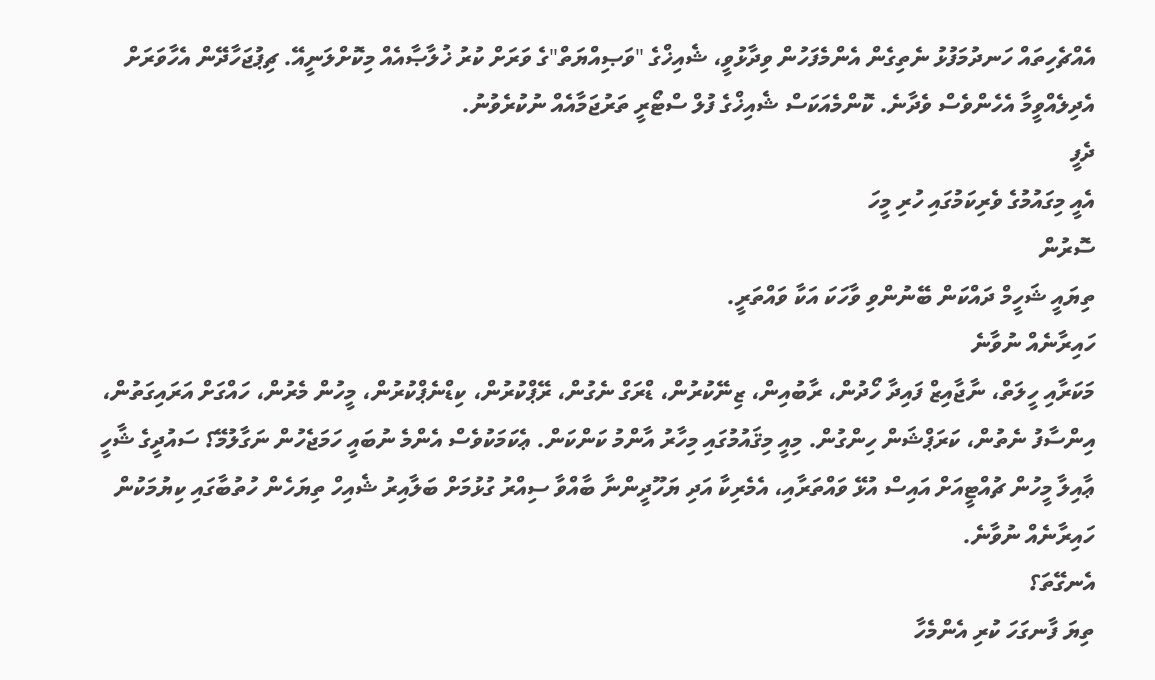އެއްޗެހިތައް ހަނދުމަފުޅު ނެތިގެން އެންމެފަހުން ވިދާޅުވީ، ޝެއިޚްގެ "ވަޞިއްޔަތް"ގެ ވަރަށް ކުރު ޚުލާޞާއެއް މިކޮށްލަނީއޭ. ޗިޕުޖަހާދޭން އެހާވަރަށް އެދިލެއްވީމާ އެހެންވެސް ވެދާނެ. ކޮންމެއަކަސް ޝެއިޚްގެ ފުލް ސްޓޯރީ ތަރުޖަމާއެއް ނުކުރެވުނު.
ދެފީ
އެއީ މިގައުމުގެ ވެރިކަމުގައި ހުރި މީހަ
ސޮރުން
ތިޔައީ ޝަހީމް ދައްކަން ބޭނުންވި ވާހަކަ އަކާ ވައްތަރީ.
ހައިރާނެއް ނުވާނެ
މަކަރާއި ހީލަތް، ނާޖާއިޒް ފައިދާ ހޯދުން، ރާބުއިން، ޒިނޭކުރުން، ޑްރަގް ނެގުން، ރޭޕްކުރުން، ކިޑްނެޕްކުރުން، މީހުން މެރުން، ހައްގަށް އަރައިގަތުން، އިންސާފު ނެތުން، ކަރަޕްޝަން ހިންގުން. މިއީ މިޤައުމުގައި މިހާރު އާންމު ކަންކަން. ޢެކަމަކުވެސް އެންމެ ނުބައީ ހަމަޖެހުން ނަގާލުމޭ؟ ސައުދީގެ ޝާހީ ޢާއިލާ މީހުން ޗުއްޓީއަށް އައިސް އުޅޭ ވައްތަރާއި، އެމެރިކާ އަދި ޔަހޫދީންނާ ބާއްވާ ސިއްރު ގުޅުމަށް ބަލާއިރު ޝެއިހް ތިޔަހެން ހުތުބާގައި ކިޔުމަކުން ހައިރާނެއް ނުވާނެ.
އެނގޭތަ؟
ތިޔަ ފާނގަހަ ކުރި އެންމެހާ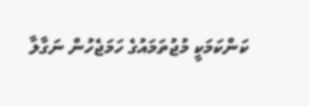ކަންކަމަކީ މުޖުތަމައުގެ ހަމަޖެހުން ނަގާލާ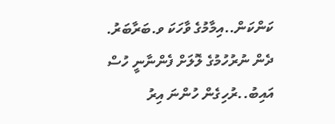ކަންކަން..އިމާމުގެ ވާހަކަ ވ.ބަރާބަރު. ދެން ނުރުހުމުގެ ލޮލަށް ފެންނާނީ ހުސް އައިބު..ރުހިގެން ހުންނަ އިރު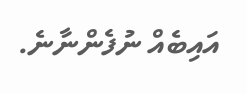އައިބެއް ނުފެންނާނެ.